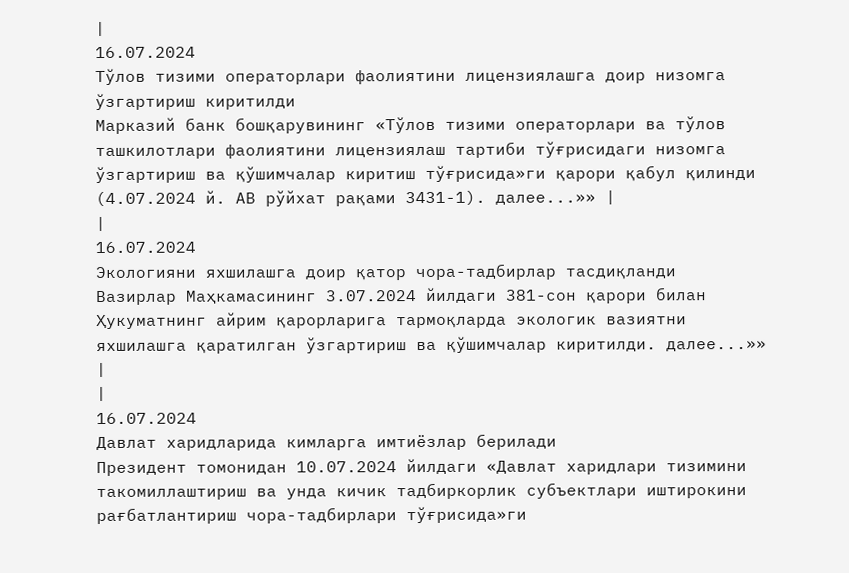|
16.07.2024
Тўлов тизими операторлари фаолиятини лицензиялашга доир низомга ўзгартириш киритилди
Марказий банк бошқарувининг «Тўлов тизими операторлари ва тўлов ташкилотлари фаолиятини лицензиялаш тартиби тўғрисидаги низомга ўзгартириш ва қўшимчалар киритиш тўғрисида»ги қарори қабул қилинди (4.07.2024 й. АВ рўйхат рақами 3431-1). далее...»» |
|
16.07.2024
Экологияни яхшилашга доир қатор чора-тадбирлар тасдиқланди
Вазирлар Маҳкамасининг 3.07.2024 йилдаги 381-сон қарори билан Ҳукуматнинг айрим қарорларига тармоқларда экологик вазиятни яхшилашга қаратилган ўзгартириш ва қўшимчалар киритилди. далее...»» |
|
16.07.2024
Давлат харидларида кимларга имтиёзлар берилади
Президент томонидан 10.07.2024 йилдаги «Давлат харидлари тизимини такомиллаштириш ва унда кичик тадбиркорлик субъектлари иштирокини рағбатлантириш чора-тадбирлари тўғрисида»ги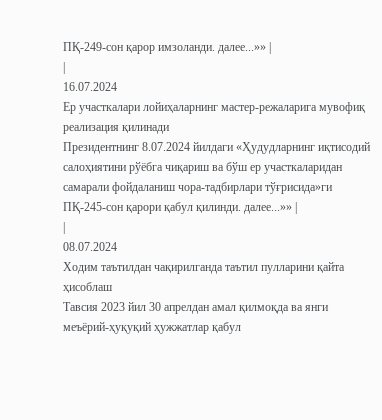ПҚ-249-сон қарор имзоланди. далее...»» |
|
16.07.2024
Ер участкалари лойиҳаларнинг мастер-режаларига мувофиқ реализация қилинади
Президентнинг 8.07.2024 йилдаги «Ҳудудларнинг иқтисодий салоҳиятини рўёбга чиқариш ва бўш ер участкаларидан самарали фойдаланиш чора-тадбирлари тўғрисида»ги ПҚ-245-сон қарори қабул қилинди. далее...»» |
|
08.07.2024
Ходим таътилдан чақирилганда таътил пулларини қайта ҳисоблаш
Тавсия 2023 йил 30 апрелдан амал қилмоқда ва янги меъёрий-ҳуқуқий ҳужжатлар қабул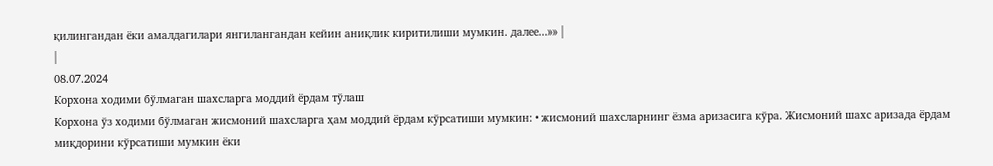қилингандан ёки амалдагилари янгилангандан кейин аниқлик киритилиши мумкин. далее...»» |
|
08.07.2024
Корхона ходими бўлмаган шахсларга моддий ёрдам тўлаш
Корхона ўз ходими бўлмаган жисмоний шахсларга ҳам моддий ёрдам кўрсатиши мумкин: • жисмоний шахсларнинг ёзма аризасига кўра. Жисмоний шахс аризада ёрдам миқдорини кўрсатиши мумкин ёки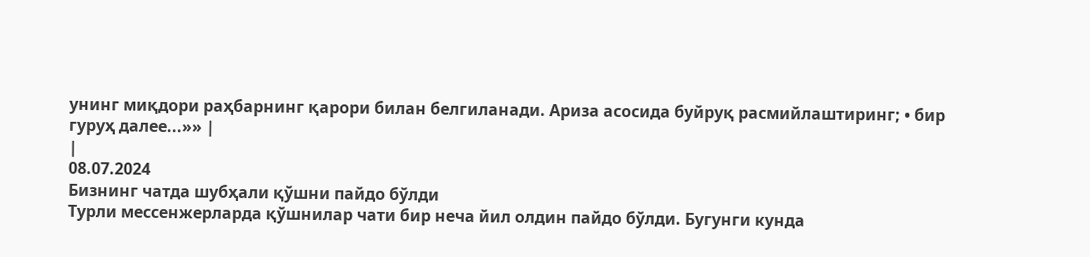унинг миқдори раҳбарнинг қарори билан белгиланади. Ариза асосида буйруқ расмийлаштиринг; • бир гуруҳ далее...»» |
|
08.07.2024
Бизнинг чатда шубҳали қўшни пайдо бўлди
Турли мессенжерларда қўшнилар чати бир неча йил олдин пайдо бўлди. Бугунги кунда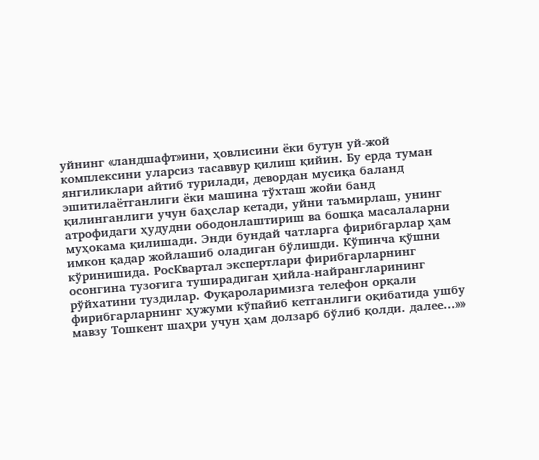уйнинг «ландшафт»ини, ҳовлисини ёки бутун уй-жой комплексини уларсиз тасаввур қилиш қийин. Бу ерда туман янгиликлари айтиб турилади, девордан мусиқа баланд эшитилаётганлиги ёки машина тўхташ жойи банд қилинганлиги учун баҳслар кетади, уйни таъмирлаш, унинг атрофидаги ҳудудни ободонлаштириш ва бошқа масалаларни муҳокама қилишади. Энди бундай чатларга фирибгарлар ҳам имкон қадар жойлашиб оладиган бўлишди. Кўпинча қўшни кўринишида. РосКвартал экспертлари фирибгарларнинг осонгина тузоғига туширадиган ҳийла-найрангларининг рўйхатини туздилар. Фуқароларимизга телефон орқали фирибгарларнинг ҳужуми кўпайиб кетганлиги оқибатида ушбу мавзу Тошкент шаҳри учун ҳам долзарб бўлиб қолди. далее...»»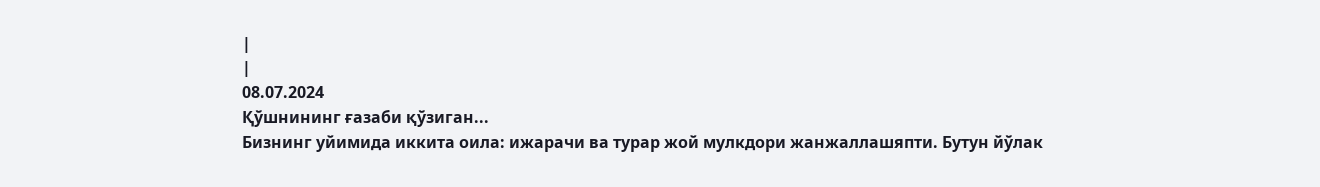|
|
08.07.2024
Қўшнининг ғазаби қўзиган...
Бизнинг уйимида иккита оила: ижарачи ва турар жой мулкдори жанжаллашяпти. Бутун йўлак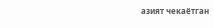азият чекаётган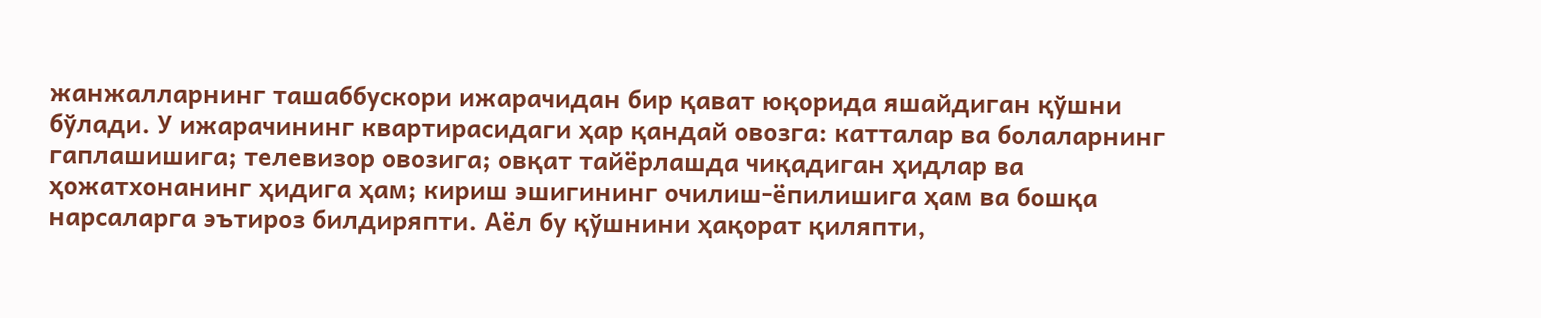жанжалларнинг ташаббускори ижарачидан бир қават юқорида яшайдиган қўшни бўлади. У ижарачининг квартирасидаги ҳар қандай овозга: катталар ва болаларнинг гаплашишига; телевизор овозига; овқат тайёрлашда чиқадиган ҳидлар ва ҳожатхонанинг ҳидига ҳам; кириш эшигининг очилиш-ёпилишига ҳам ва бошқа нарсаларга эътироз билдиряпти. Аёл бу қўшнини ҳақорат қиляпти,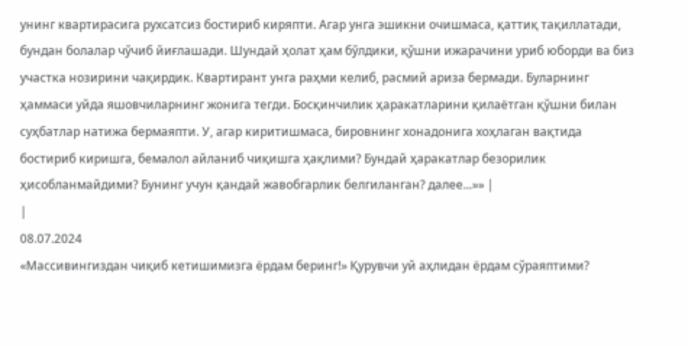унинг квартирасига рухсатсиз бостириб киряпти. Агар унга эшикни очишмаса, қаттиқ тақиллатади, бундан болалар чўчиб йиғлашади. Шундай ҳолат ҳам бўлдики, қўшни ижарачини уриб юборди ва биз участка нозирини чақирдик. Квартирант унга раҳми келиб, расмий ариза бермади. Буларнинг ҳаммаси уйда яшовчиларнинг жонига тегди. Босқинчилик ҳаракатларини қилаётган қўшни билан суҳбатлар натижа бермаяпти. У, агар киритишмаса, бировнинг хонадонига хоҳлаган вақтида бостириб киришга, бемалол айланиб чиқишга ҳақлими? Бундай ҳаракатлар безорилик ҳисобланмайдими? Бунинг учун қандай жавобгарлик белгиланган? далее...»» |
|
08.07.2024
«Массивингиздан чиқиб кетишимизга ёрдам беринг!» Қурувчи уй аҳлидан ёрдам сўраяптими?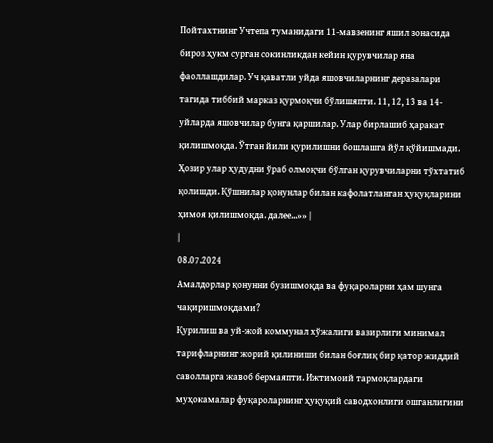Пойтахтнинг Учтепа туманидаги 11-мавзенинг яшил зонасида бироз ҳукм сурган сокинликдан кейин қурувчилар яна фаоллашдилар. Уч қаватли уйда яшовчиларнинг деразалари тагида тиббий марказ қурмоқчи бўлишяпти. 11, 12, 13 ва 14-уйларда яшовчилар бунга қаршилар. Улар бирлашиб ҳаракат қилишмоқда. Ўтган йили қурилишни бошлашга йўл қўйишмади. Ҳозир улар ҳудудни ўраб олмоқчи бўлган қурувчиларни тўхтатиб қолишди. Қўшнилар қонунлар билан кафолатланган ҳуқуқларини ҳимоя қилишмоқда. далее...»» |
|
08.07.2024
Амалдорлар қонунни бузишмоқда ва фуқароларни ҳам шунга чақиришмоқдами?
Қурилиш ва уй-жой коммунал хўжалиги вазирлиги минимал тарифларнинг жорий қилиниши билан боғлиқ бир қатор жиддий саволларга жавоб бермаяпти. Ижтимоий тармоқлардаги муҳокамалар фуқароларнинг ҳуқуқий саводхонлиги ошганлигини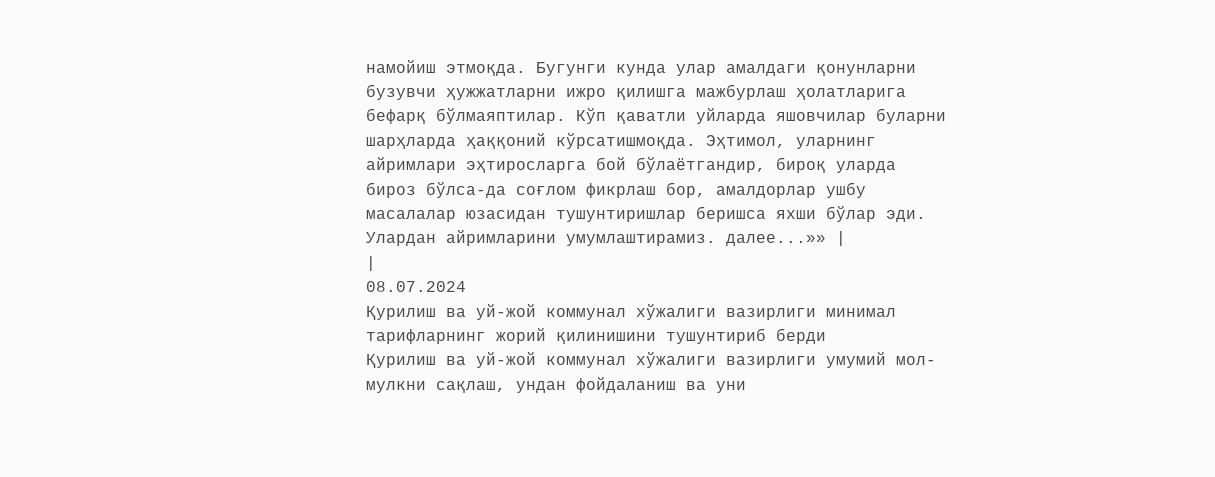намойиш этмоқда. Бугунги кунда улар амалдаги қонунларни бузувчи ҳужжатларни ижро қилишга мажбурлаш ҳолатларига бефарқ бўлмаяптилар. Кўп қаватли уйларда яшовчилар буларни шарҳларда ҳаққоний кўрсатишмоқда. Эҳтимол, уларнинг айримлари эҳтиросларга бой бўлаётгандир, бироқ уларда бироз бўлса-да соғлом фикрлаш бор, амалдорлар ушбу масалалар юзасидан тушунтиришлар беришса яхши бўлар эди. Улардан айримларини умумлаштирамиз. далее...»» |
|
08.07.2024
Қурилиш ва уй-жой коммунал хўжалиги вазирлиги минимал тарифларнинг жорий қилинишини тушунтириб берди
Қурилиш ва уй-жой коммунал хўжалиги вазирлиги умумий мол-мулкни сақлаш, ундан фойдаланиш ва уни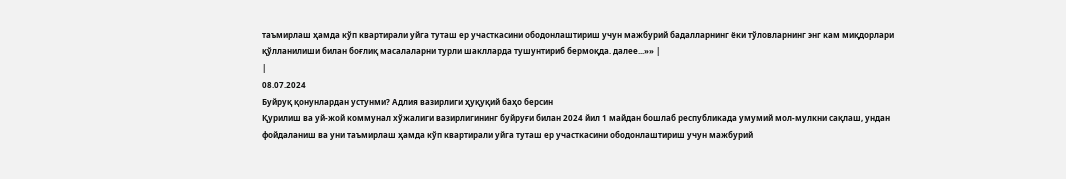таъмирлаш ҳамда кўп квартирали уйга туташ ер участкасини ободонлаштириш учун мажбурий бадалларнинг ёки тўловларнинг энг кам миқдорлари қўлланилиши билан боғлиқ масалаларни турли шаклларда тушунтириб бермоқда. далее...»» |
|
08.07.2024
Буйруқ қонунлардан устунми? Адлия вазирлиги ҳуқуқий баҳо берсин
Қурилиш ва уй-жой коммунал хўжалиги вазирлигининг буйруғи билан 2024 йил 1 майдан бошлаб республикада умумий мол-мулкни сақлаш, ундан фойдаланиш ва уни таъмирлаш ҳамда кўп квартирали уйга туташ ер участкасини ободонлаштириш учун мажбурий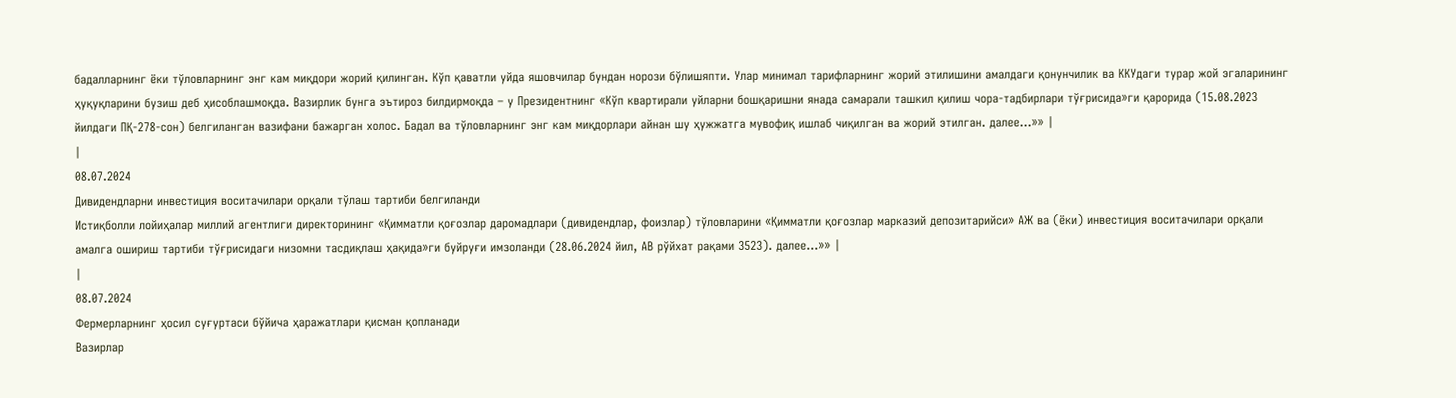бадалларнинг ёки тўловларнинг энг кам миқдори жорий қилинган. Кўп қаватли уйда яшовчилар бундан норози бўлишяпти. Улар минимал тарифларнинг жорий этилишини амалдаги қонунчилик ва ККУдаги турар жой эгаларининг ҳуқуқларини бузиш деб ҳисоблашмоқда. Вазирлик бунга эътироз билдирмоқда – у Президентнинг «Кўп квартирали уйларни бошқаришни янада самарали ташкил қилиш чора-тадбирлари тўғрисида»ги қарорида (15.08.2023 йилдаги ПҚ-278-сон) белгиланган вазифани бажарган холос. Бадал ва тўловларнинг энг кам миқдорлари айнан шу ҳужжатга мувофиқ ишлаб чиқилган ва жорий этилган. далее...»» |
|
08.07.2024
Дивидендларни инвестиция воситачилари орқали тўлаш тартиби белгиланди
Истиқболли лойиҳалар миллий агентлиги директорининг «Қимматли қоғозлар даромадлари (дивидендлар, фоизлар) тўловларини «Қимматли қоғозлар марказий депозитарийси» АЖ ва (ёки) инвестиция воситачилари орқали амалга ошириш тартиби тўғрисидаги низомни тасдиқлаш ҳақида»ги буйруғи имзоланди (28.06.2024 йил, АВ рўйхат рақами 3523). далее...»» |
|
08.07.2024
Фермерларнинг ҳосил суғуртаси бўйича ҳаражатлари қисман қопланади
Вазирлар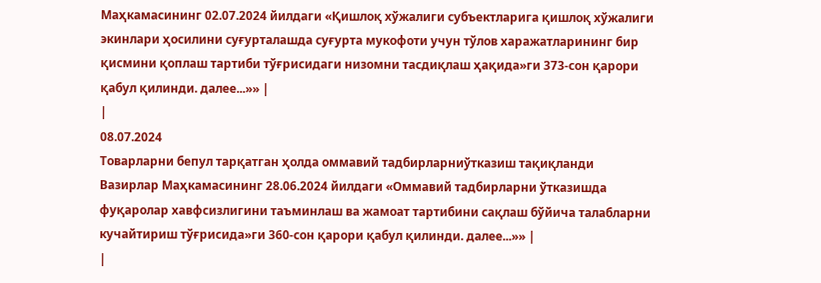Маҳкамасининг 02.07.2024 йилдаги «Қишлоқ хўжалиги субъектларига қишлоқ хўжалиги экинлари ҳосилини суғурталашда суғурта мукофоти учун тўлов харажатларининг бир қисмини қоплаш тартиби тўғрисидаги низомни тасдиқлаш ҳақида»ги 373-сон қарори қабул қилинди. далее...»» |
|
08.07.2024
Товарларни бепул тарқатган ҳолда оммавий тадбирларниўтказиш тақиқланди
Вазирлар Маҳкамасининг 28.06.2024 йилдаги «Оммавий тадбирларни ўтказишда фуқаролар хавфсизлигини таъминлаш ва жамоат тартибини сақлаш бўйича талабларни кучайтириш тўғрисида»ги 360-сон қарори қабул қилинди. далее...»» |
|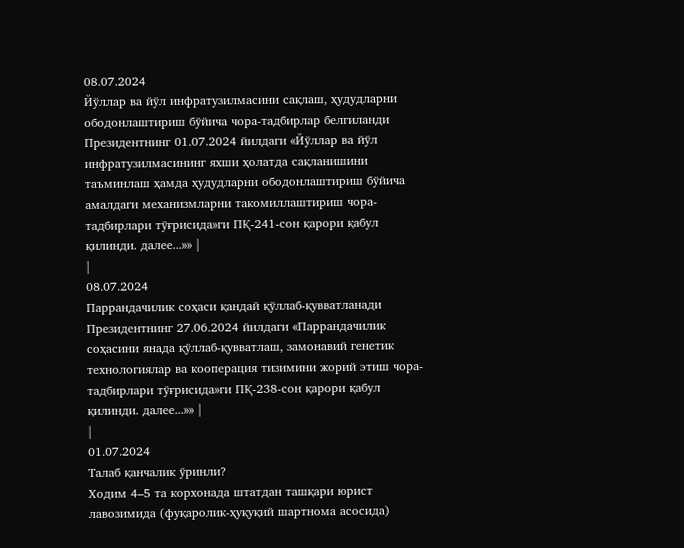08.07.2024
Йўллар ва йўл инфратузилмасини сақлаш, ҳудудларни ободонлаштириш бўйича чора-тадбирлар белгиланди
Президентнинг 01.07.2024 йилдаги «Йўллар ва йўл инфратузилмасининг яхши ҳолатда сақланишини таъминлаш ҳамда ҳудудларни ободонлаштириш бўйича амалдаги механизмларни такомиллаштириш чора-тадбирлари тўғрисида»ги ПҚ-241-сон қарори қабул қилинди. далее...»» |
|
08.07.2024
Паррандачилик соҳаси қандай қўллаб-қувватланади
Президентнинг 27.06.2024 йилдаги «Паррандачилик соҳасини янада қўллаб-қувватлаш, замонавий генетик технологиялар ва кооперация тизимини жорий этиш чора-тадбирлари тўғрисида»ги ПҚ-238-сон қарори қабул қилинди. далее...»» |
|
01.07.2024
Талаб қанчалик ўринли?
Ходим 4–5 та корхонада штатдан ташқари юрист лавозимида (фуқаролик-ҳуқуқий шартнома асосида)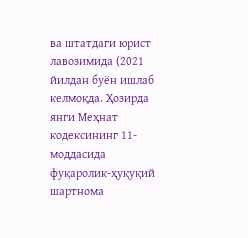ва штатдаги юрист лавозимида (2021 йилдан буён ишлаб келмоқда. Ҳозирда янги Меҳнат кодексининг 11-моддасида фуқаролик-ҳуқуқий шартнома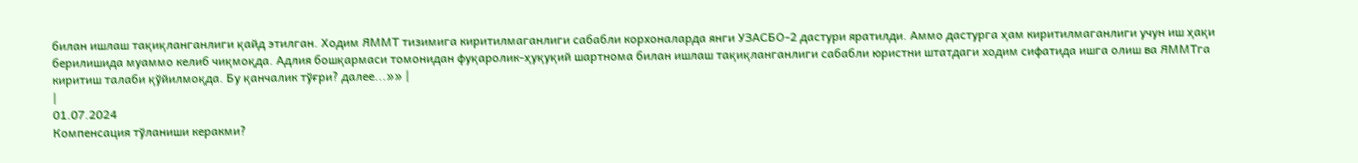билан ишлаш тақиқланганлиги қайд этилган. Ходим ЯММТ тизимига киритилмаганлиги сабабли корхоналарда янги УЗАСБО-2 дастури яратилди. Аммо дастурга ҳам киритилмаганлиги учун иш ҳақи берилишида муаммо келиб чиқмоқда. Адлия бошқармаси томонидан фуқаролик-ҳуқуқий шартнома билан ишлаш тақиқланганлиги сабабли юристни штатдаги ходим сифатида ишга олиш ва ЯММТга киритиш талаби қўйилмоқда. Бу қанчалик тўғри? далее...»» |
|
01.07.2024
Компенсация тўланиши керакми?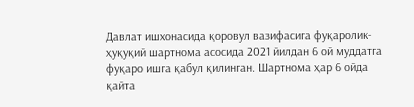Давлат ишхонасида қоровул вазифасига фуқаролик-ҳуқуқий шартнома асосида 2021 йилдан 6 ой муддатга фуқаро ишга қабул қилинган. Шартнома ҳар 6 ойда қайта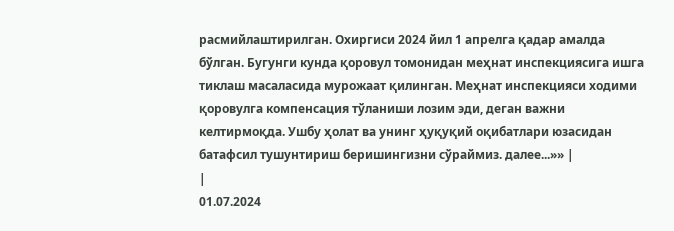расмийлаштирилган. Охиргиси 2024 йил 1 апрелга қадар амалда бўлган. Бугунги кунда қоровул томонидан меҳнат инспекциясига ишга тиклаш масаласида мурожаат қилинган. Меҳнат инспекцияси ходими қоровулга компенсация тўланиши лозим эди, деган важни келтирмоқда. Ушбу ҳолат ва унинг ҳуқуқий оқибатлари юзасидан батафсил тушунтириш беришингизни сўраймиз. далее...»» |
|
01.07.2024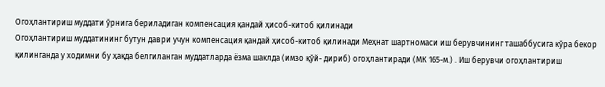Огоҳлантириш муддати ўрнига бериладиган компенсация қандай ҳисоб-китоб қилинади
Огоҳлантириш муддатининг бутун даври учун компенсация қандай ҳисоб-китоб қилинади Меҳнат шартномаси иш берувчининг ташаббусига кўра бекор қилинганда у ходимни бу ҳақда белгиланган муддатларда ёзма шаклда (имзо қўй- дириб) огоҳлантиради (МК 165-м.) . Иш берувчи огоҳлантириш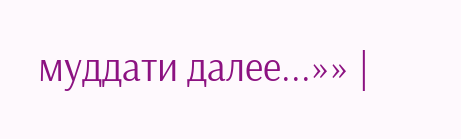муддати далее...»» |